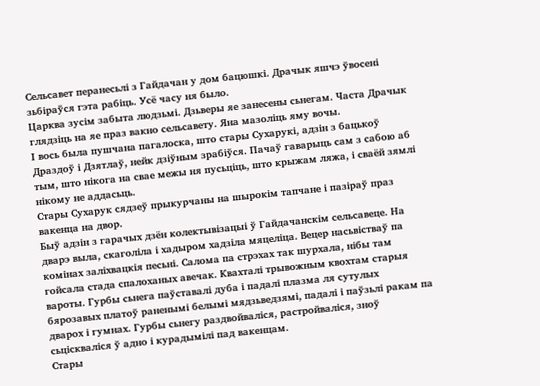Сельсавет перанесьлі з Гайдачан у дом бацюшкі. Драчык яшчэ ўвосені зьбіраўся гэта рабіць. Усё часу ня было.
Царква зусім забыта людзьмі. Дзьверы яе занесены сьнегам. Часта Драчык глядзіць на яе праз вакно сельсавету. Яна мазоліць яму вочы.
І вось была пушчана пагалоска, што стары Сухарукі, адзін з бацькоў Драздоў і Дзятлаў, нейк дзіўным зрабіўся. Пачаў гаварыць сам з сабою аб тым, што нікога на свае межы ня пусьціць, што крыжам ляжа, і сваёй зямлі нікому не аддасьць.
Стары Сухарук сядзеў прыкурчаны на шырокім тапчане і пазіраў праз вакенца на двор.
Быў адзін з гарачых дзён колектывізацыі ў Гайдачанскім сельсавеце. На дварэ выла, скаголіла і хадыром хадзіла мяцеліца. Вецер насьвістваў па комінах заліхвацкія песьні. Салома па стрэхах так шурхала, нібы там гойсала стада спалоханых авечак. Квахталі трывожным квохтам старыя вароты. Гурбы сьнега паўставалі дуба і падалі плазма ля сутулых бярозавых платоў раненымі белымі мядзьведзямі, падалі і паўзьлі ракам па дварох і гумнах. Гурбы сьнегу раздвойваліся, растройваліся, зноў сьціскваліся ў адно і курадымілі пад вакенцам.
Стары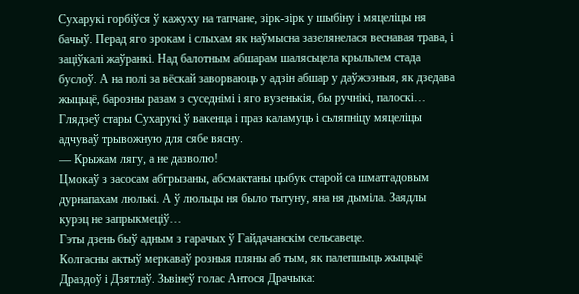Сухарукі горбіўся ў кажуху на тапчане, зірк-зірк у шыбіну і мяцеліцы ня бачыў. Перад яго зрокам і слыхам як наўмысна зазелянелася веснавая трава, і заціўкалі жаўранкі. Над балотным абшарам шалясьцела крыльлем стада буслоў. А на полі за вёскай заворваюць у адзін абшар у даўжэзныя, як дзедава жыцьцё, барозны разам з суседнімі і яго вузенькія, бы ручнікі, палоскі…
Глядзеў стары Сухарукі ў вакенца і праз каламуць і сьляпніцу мяцеліцы адчуваў трывожную для сябе вясну.
— Крыжам лягу, а не дазволю!
Цмокаў з засосам абгрызаны, абсмактаны цыбук старой са шматгадовым дурнапахам люлькі. А ў люльцы ня было тытуну, яна ня дыміла. Заядлы курэц не запрыкмеціў…
Гэты дзень быў адным з гарачых ў Гайдачанскім сельсавеце.
Колгасны актыў меркаваў розныя пляны аб тым, як палепшыць жыцьцё Драздоў і Дзятлаў. Зьвінеў голас Антося Драчыка: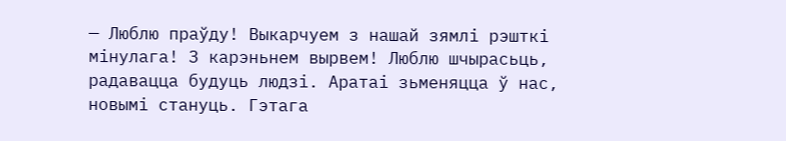— Люблю праўду! Выкарчуем з нашай зямлі рэшткі мінулага! З карэньнем вырвем! Люблю шчырасьць, радавацца будуць людзі. Аратаі зьменяцца ў нас, новымі стануць. Гэтага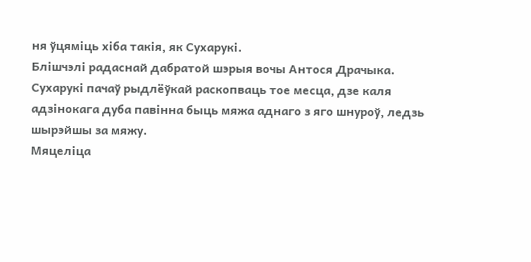ня ўцяміць хіба такія, як Сухарукі.
Блішчэлі радаснай дабратой шэрыя вочы Антося Драчыка.
Сухарукі пачаў рыдлёўкай раскопваць тое месца, дзе каля адзінокага дуба павінна быць мяжа аднаго з яго шнуроў, ледзь шырэйшы за мяжу.
Мяцеліца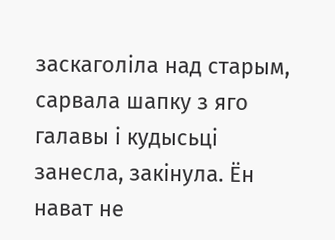заскаголіла над старым, сарвала шапку з яго галавы і кудысьці занесла, закінула. Ён нават не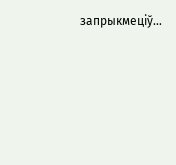запрыкмеціў…